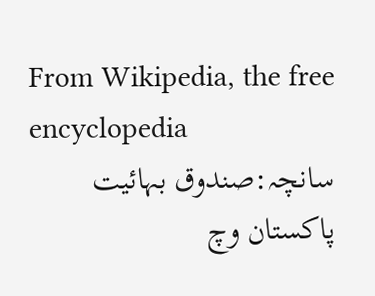From Wikipedia, the free encyclopedia
سانچہ:صندوق بہائیت پاکستان وچ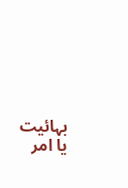بہائیت یا امر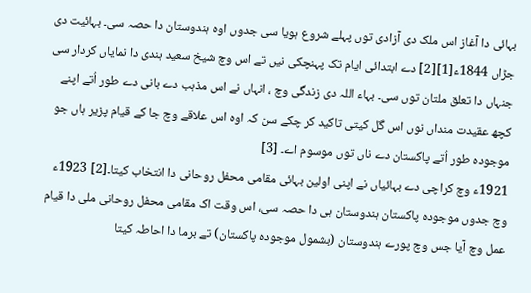بہائی دا آغاز اس ملک دی آزادی توں پہلے شروع ہويا سی جدوں اوہ ہندوستان دا حصہ سی۔ بہائیت دی جڑاں 1844ء[1][2] دے ابتدائی ایام تک پہنچکی نيں تے اس وچ شیخ سعید ہندی دا نمایاں کردار سی جنہاں دا تعلق ملتان توں سی۔ بہاء اللہ دی زندگی وچ ، انہاں نے اس مذہب دے بانی دے طور اُتے اپنے کچھ عقیدت منداں نوں اس گل کيتی تاکید کر چکے سن کہ اوہ اس علاقے وچ جا کے قیام پزیر ہاں جو موجودہ طور اُتے پاکستان دے ناں توں موسوم اے۔ [3]
1921ء وچ کراچی دے بہائیاں نے اپنی اولین بہائی مقامی محفل روحانی دا انتخاب کيتا۔[2] 1923ء وچ جدوں موجودہ پاکستان ہندوستان ہی دا حصہ سی، اس وقت اک مقامی محفل روحانی ملی دا قیام عمل وچ آیا جس وچ پورے ہندوستان (بشمول موجودہ پاکستان) تے برما دا احاطہ کيتا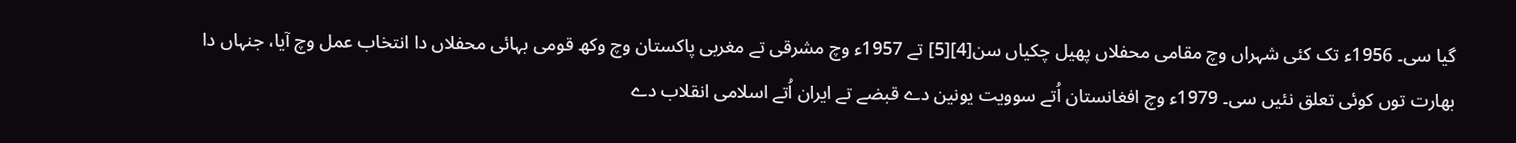گیا سی۔ 1956ء تک کئی شہراں وچ مقامی محفلاں پھیل چکیاں سن[4][5] تے 1957ء وچ مشرقی تے مغربی پاکستان وچ وکھ قومی بہائی محفلاں دا انتخاب عمل وچ آیا، جنہاں دا بھارت توں کوئی تعلق نئيں سی۔ 1979ء وچ افغانستان اُتے سوویت یونین دے قبضے تے ایران اُتے اسلامی انقلاب دے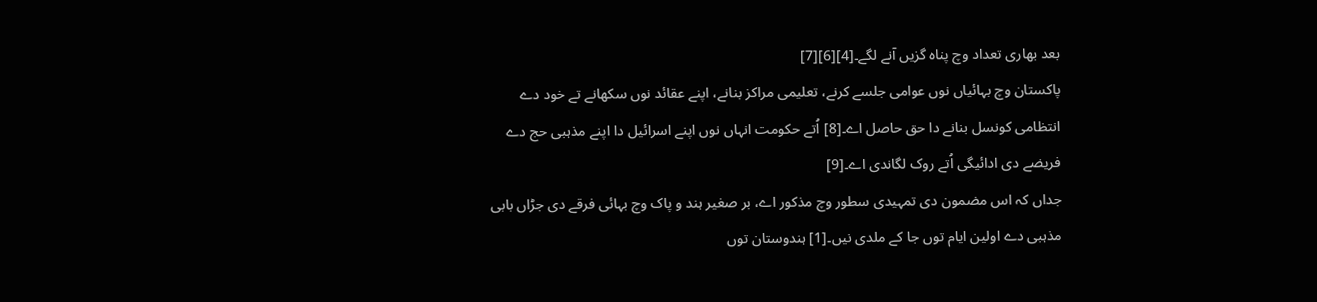بعد بھاری تعداد وچ پناہ گزيں آنے لگے۔[4][6][7]
پاکستان وچ بہائیاں نوں عوامی جلسے کرنے، تعلیمی مراکز بنانے، اپنے عقائد نوں سکھانے تے خود دے انتظامی کونسل بنانے دا حق حاصل اے۔[8] اُتے حکومت انہاں نوں اپنے اسرائیل دا اپنے مذہبی حج دے فریضے دی ادائیگی اُتے روک لگاندی اے۔[9]
جداں کہ اس مضمون دی تمہیدی سطور وچ مذکور اے، بر صغیر ہند و پاک وچ بہائی فرقے دی جڑاں بابی مذہبی دے اولین ایام توں جا کے ملدی نيں۔[1] ہندوستان توں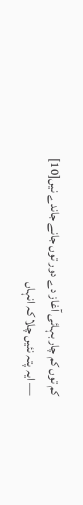کم توں کم چار بہائی آغاز دے دور توں جانے جاندے نيں[10] — ایہ پتہ نئيں چلا کہ انہاں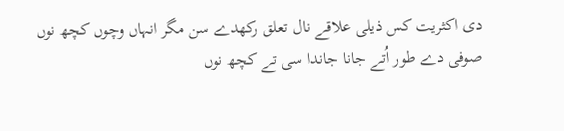دی اکثریت کس ذیلی علاقے نال تعلق رکھدے سن مگر انہاں وچوں کچھ نوں صوفی دے طور اُتے جانا جاندا سی تے کچھ نوں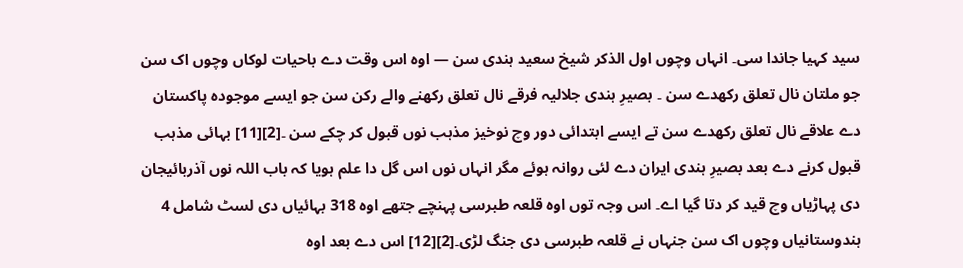سید کہیا جاندا سی۔ انہاں وچوں اول الذکر شیخ سعید ہندی سن — اوہ اس وقت دے باحیات لوکاں وچوں اک سن جو ملتان نال تعلق رکھدے سن ۔ بصیرِ ہندی جلالیہ فرقے نال تعلق رکھنے والے رکن سن جو ايسے موجودہ پاکستان دے علاقے نال تعلق رکھدے سن تے ايسے ابتدائی دور وچ نوخیز مذہب نوں قبول کر چکے سن ۔[2][11] بہائی مذہب قبول کرنے دے بعد بصیرِ ہندی ایران دے لئی روانہ ہوئے مگر انہاں نوں اس گل دا علم ہويا کہ باب اللہ نوں آذربائیجان دی پہاڑیاں وچ قید کر دتا گیا اے۔ اس وجہ توں اوہ قلعہ طبرسى پہنچے جتھے اوہ 318 بہائیاں دی لسٹ شامل 4 ہندوستانیاں وچوں اک سن جنہاں نے قلعہ طبرسى دی جنگ لڑی۔[2][12] اس دے بعد اوہ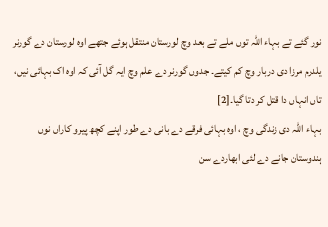نور گئے تے بہاء اللہ توں ملے تے بعد وچ لورستان منتقل ہوئے جتھے اوہ لورستان دے گورنر یلدرم مرزا دی دربار وچ کم کیتے۔ جدوں گورنر دے علم وچ ایہ گل آئی کہ اوہ اک بہائی نيں، تاں انہاں دا قتل کر دتا گیا۔[2]
بہاء اللہ دی زندگی وچ ، اوہ بہائی فرقے دے بانی دے طور اپنے کچھ پیرو کاراں نوں ہندوستان جانے دے لئی ابھاردے سن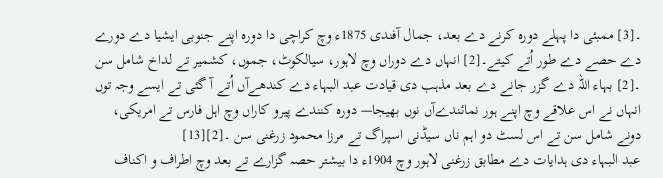۔[3] ممبئی دا پہلے دورہ کرنے دے بعد، جمال آفندی 1875ء وچ کراچی دا دورہ اپنے جنوبی ایشیا دے دورے دے حصے دے طور اُتے کیتے۔[2] انہاں دے دوراں وچ لاہور، سیالکوٹ، جموں، کشمیر تے لداخ شامل سن ۔[2] بہاء اللہ دے گزر جانے دے بعد مذہب دی قیادت عبد البہاء دے کندھےآں اُتے آ گئی تے ايسے وجہ توں انہاں نے اس علاقے وچ اپنے ہور نمائندےآں نوں بھیجا— دورہ کنندے پیرو کاراں وچ اہل فارس تے امریکی، دونے شامل سن تے اس لسٹ دو اہم ناں سیڈنی اسپراگ تے مرزا محمود زرغنی سن ۔[2][13]
عبد البہاء دی ہدایات دے مطابق زرغنی لاہور وچ 1904ء دا بیشتر حصہ گزارے تے بعد وچ اطراف و اکناف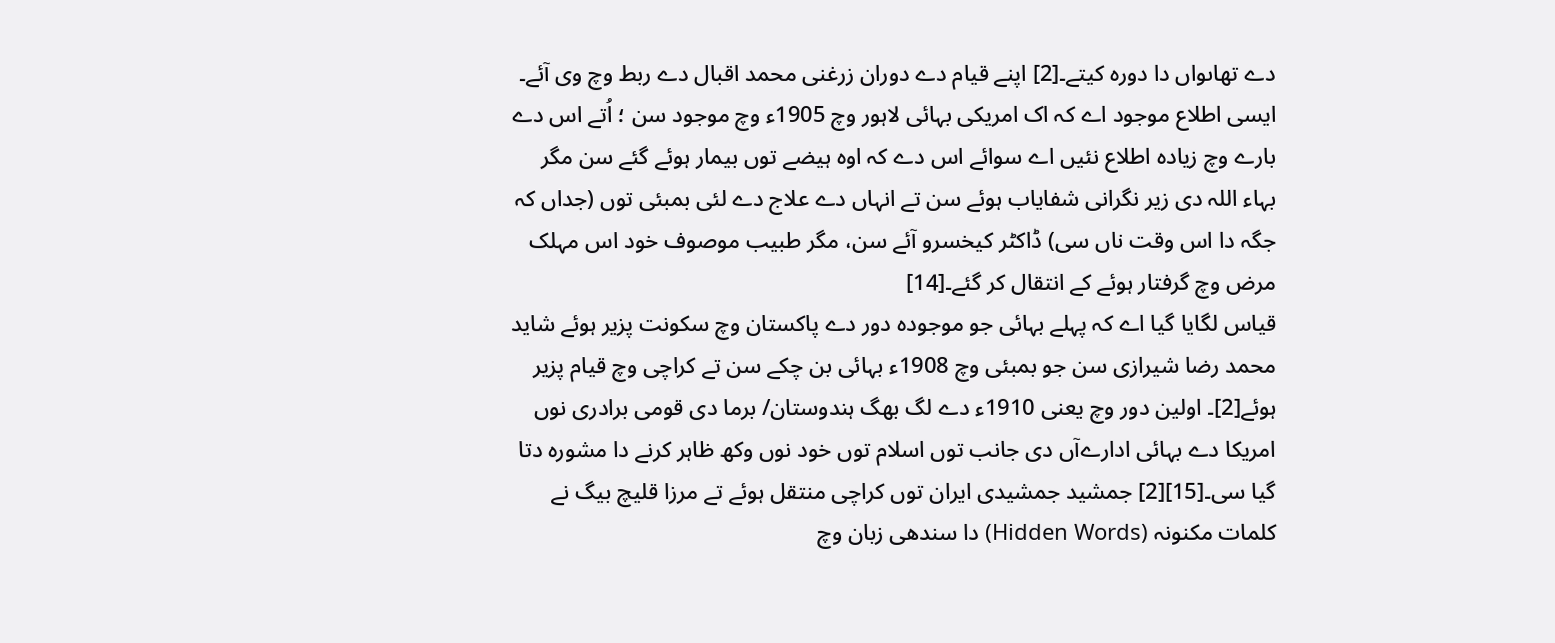دے تھاںواں دا دورہ کیتے۔[2] اپنے قیام دے دوران زرغنی محمد اقبال دے ربط وچ وی آئے۔ ایسی اطلاع موجود اے کہ اک امریکی بہائی لاہور وچ 1905ء وچ موجود سن ؛ اُتے اس دے بارے وچ زیادہ اطلاع نئيں اے سوائے اس دے کہ اوہ ہیضے توں بیمار ہوئے گئے سن مگر بہاء اللہ دی زیر نگرانی شفایاب ہوئے سن تے انہاں دے علاج دے لئی بمبئی توں (جداں کہ جگہ دا اس وقت ناں سی) ڈاکٹر کیخسرو آئے سن، مگر طبیب موصوف خود اس مہلک مرض وچ گرفتار ہوئے کے انتقال کر گئے۔[14]
قیاس لگایا گیا اے کہ پہلے بہائی جو موجودہ دور دے پاکستان وچ سکونت پزیر ہوئے شاید محمد رضا شیرازی سن جو بمبئی وچ 1908ء بہائی بن چکے سن تے کراچی وچ قیام پزیر ہوئے[2]۔ اولین دور وچ یعنی 1910ء دے لگ بھگ ہندوستان/ برما دی قومی برادری نوں امریکا دے بہائی ادارےآں دی جانب توں اسلام توں خود نوں وکھ ظاہر کرنے دا مشورہ دتا گیا سی۔[15][2] جمشید جمشیدی ایران توں کراچی منتقل ہوئے تے مرزا قلیچ بیگ نے کلمات مکنونہ (Hidden Words) دا سندھی زبان وچ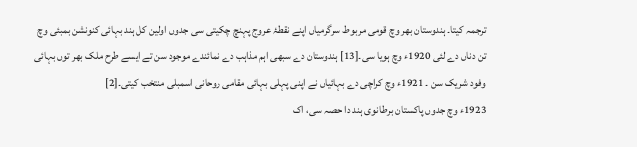ترجمہ کيتا۔ ہندوستان بھر وچ قومی مربوط سرگرمیاں اپنے نقطۂ عروج پہنچ چکيتی سی جدوں اولین کل ہند بہائی کنونشن بمبئی وچ تن دناں دے لئی 1920ء وچ ہويا سی۔[13] ہندوستان دے سبھی اہم مذاہب دے نمائندے موجود سن تے ايسے طرح ملک بھر توں بہائی وفود شریک سن ۔ 1921ء وچ کراچی دے بہائیاں نے اپنی پہلی بہائی مقامی روحانی اسمبلی منتخب کيتی۔[2]
1923ء وچ جدوں پاکستان برطانوی ہند دا حصہ سی، اک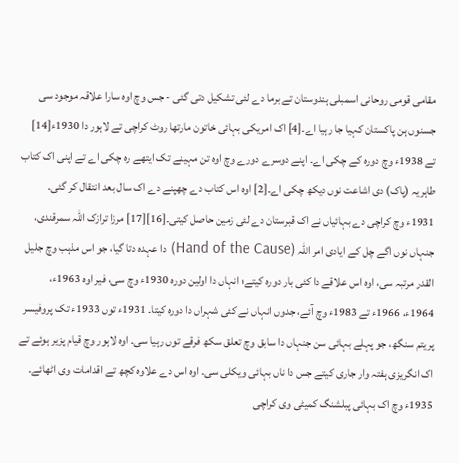مقامی قومی روحانی اسمبلی ہندوستان تے برما دے لئی تشکیل دتی گئی - جس وچ اوہ سارا علاقہ موجود سی جسنوں ہن پاکستان کہیا جا رہیا اے۔[4] اک امریکی بہائی خاتون مارتھا روٹ کراچی تے لاہور دا 1930ء[14] تے 1938ء وچ دورہ کے چکی اے۔ اپنے دوسرے دورے وچ اوہ تن مہینے تک ایتھے رہ چکی اے تے اپنی اک کتاب طاہریہ (پاک) دی اشاعت نوں دیکھ چکی اے۔[2] اوہ اس کتاب دے چھپنے دے اک سال بعد انتقال کر گئی۔ 1931ء وچ کراچی دے بہائیاں نے اک قبرستان دے لئی زمین حاصل کيتی۔[16][17] مرزا ترازک اللہ سمرقندی، جنہاں نوں اگے چل کے ایادی امر اللہ (Hand of the Cause) دا عہدہ دتا گیا، جو اس مذہب وچ جلیل القدر مرتبہ سی، اوہ اس علاقے دا کئی بار دورہ کیتے؛ انہاں دا اولین دورہ 1930ء وچ سی، فیر اوہ 1963ء، 1964ء، 1966ء تے 1983ء وچ آئے، جدوں انہاں نے کئی شہراں دا دورہ کيتا۔ 1931ء توں 1933ء تک پروفیسر پریتم سنگھ، جو پہلے بہائی سن جنہاں دا سابق وچ تعلق سکھ فرقے توں رہیا سی۔ اوہ لاہور وچ قیام پزیر ہوئے تے اک انگریزی ہفتہ وار جاری کیتے جس دا ناں بہائی ویکلی سی۔ اوہ اس دے علاوہ کچھ تے اقدامات وی اٹھائے۔ 1935ء وچ اک بہائی پبلشنگ کمیٹی وی کراچی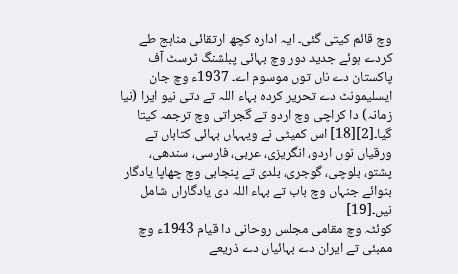وچ قائم کيتی گئی۔ ایہ ادارہ کچھ ارتقائی مناہج طے کردے ہوئے جدید دور وچ بہائی پبلشنگ ٹرسٹ آف پاکستان دے ناں توں موسوم اے۔ 1937ء وچ جان ایسلیمونٹ دے تحریر کردہ بہاء اللہ تے دتی نیو ایرا (نیا زمانہ) دا کراچی وچ اردو تے گجراتی وچ ترجمہ کيتا گیا۔[2][18] اس کمیٹی نے ویہہاں بہائی کتاباں تے ورقیاں نوں اردو، انگریزی، عربی، فارسی، سندھی، پشتو، بلوچی، گوجری، بلدی تے پنجابی وچ چھاپا یادگار بنوائے جنہاں وچ باب تے بہاء اللہ دی یادگاراں شامل نيں۔[19]
کوئٹہ وچ مقامی مجلس روحانی دا قیام 1943ء وچ ممبئی تے ایران دے بہائیاں دے ذریعے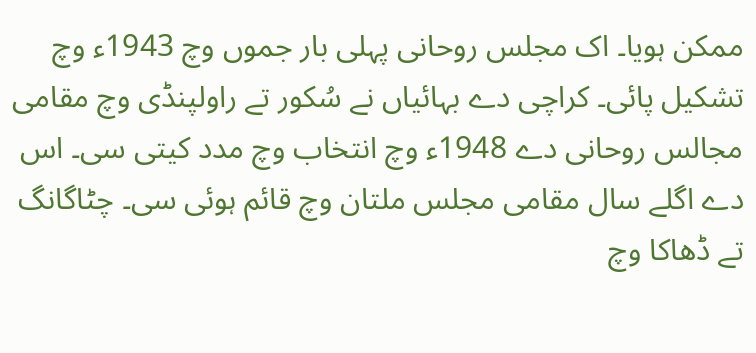ممکن ہويا۔ اک مجلس روحانی پہلی بار جموں وچ 1943ء وچ تشکیل پائی۔ کراچی دے بہائیاں نے سُکور تے راولپنڈی وچ مقامی مجالس روحانی دے 1948ء وچ انتخاب وچ مدد کيتی سی۔ اس دے اگلے سال مقامی مجلس ملتان وچ قائم ہوئی سی۔ چٹاگانگ تے ڈھاکا وچ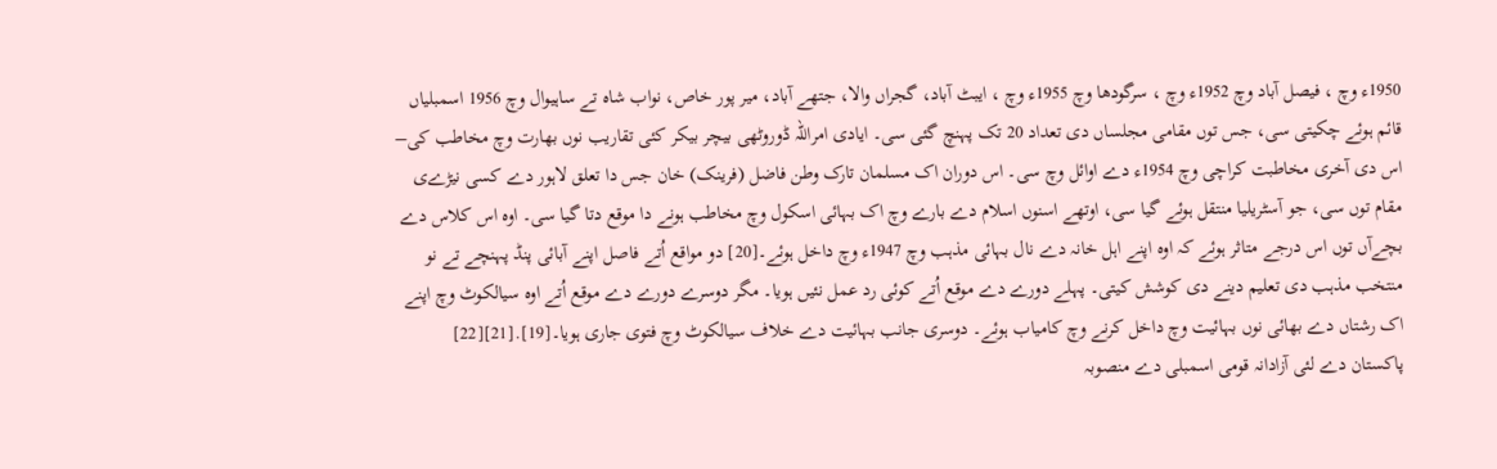1950ء وچ ، فیصل آباد وچ 1952ء وچ ، سرگودھا وچ 1955ء وچ ، ایبٹ آباد، گجراں والا، جتھے آباد، میر پور خاص، نواب شاہ تے ساہیوال وچ 1956 اسمبلیاں قائم ہوئے چکيتی سی، جس توں مقامی مجلساں دی تعداد 20 تک پہنچ گئی سی۔ ایادی امراللہ ڈوروٹھی بیچر بیکر کئی تقاریب نوں بھارت وچ مخاطب کی– اس دی آخری مخاطبت کراچی وچ 1954ء دے اوائل وچ سی۔ اس دوران اک مسلمان تارک وطن فاضل (فرینک) خان جس دا تعلق لاہور دے کسی نیڑےی مقام توں سی، جو آسٹریلیا منتقل ہوئے گیا سی، اوتھے اسنوں اسلام دے بارے وچ اک بہائی اسکول وچ مخاطب ہونے دا موقع دتا گیا سی۔ اوہ اس کلاس دے بچےآں توں اس درجے متاثر ہوئے کہ اوہ اپنے اہل خانہ دے نال بہائی مذہب وچ 1947ء وچ داخل ہوئے۔[20] دو مواقع اُتے فاصل اپنے آبائی پنڈ پہنچے تے نو منتخب مذہب دی تعلیم دینے دی کوشش کيتی۔ پہلے دورے دے موقع اُتے کوئی رد عمل نئيں ہويا۔ مگر دوسرے دورے دے موقع اُتے اوہ سیالکوٹ وچ اپنے اک رشتاں دے بھائی نوں بہائیت وچ داخل کرنے وچ کامیاب ہوئے۔ دوسری جانب بہائیت دے خلاف سیالکوٹ وچ فتوی جاری ہويا۔[19].[21][22]
پاکستان دے لئی آزادانہ قومی اسمبلی دے منصوبہ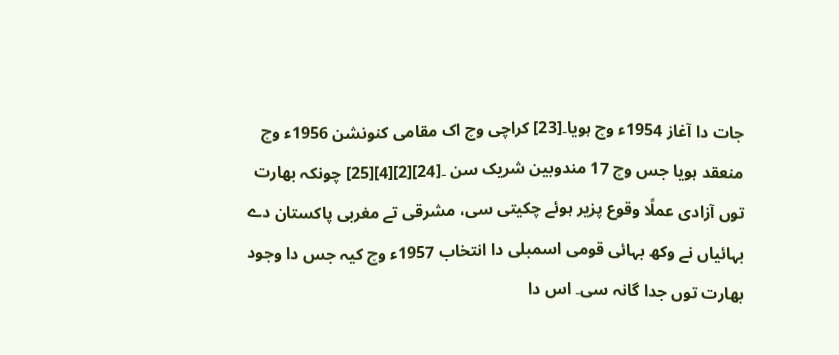جات دا آغاز 1954ء وچ ہويا۔[23] کراچی وچ اک مقامی کنونشن 1956ء وچ منعقد ہويا جس وچ 17 مندوبین شریک سن ۔[24][2][4][25] چونکہ بھارت توں آزادی عملًا وقوع پزیر ہوئے چکيتی سی، مشرقی تے مغربی پاکستان دے بہائیاں نے وکھ بہائی قومی اسمبلی دا انتخاب 1957ء وچ کیہ جس دا وجود بھارت توں جدا گانہ سی۔ اس دا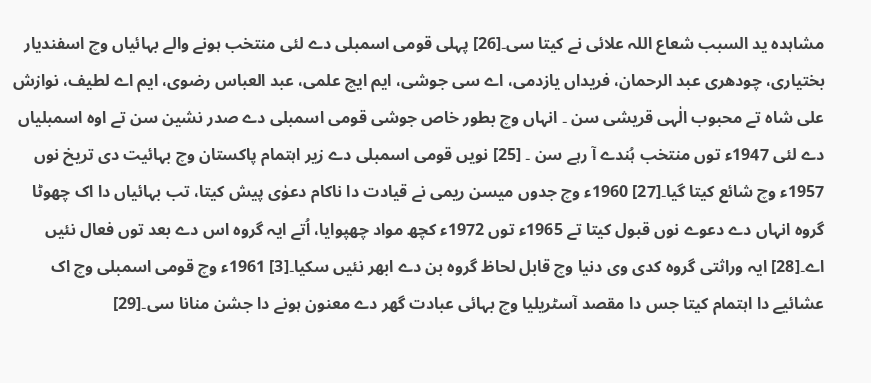مشاہدہ ید السبب شعاع اللہ علائی نے کيتا سی۔[26] پہلی قومی اسمبلی دے لئی منتخب ہونے والے بہائیاں وچ اسفندیار بختیاری، چودھری عبد الرحمان، فریداں یازدمی، اے سی جوشی، ایم ایچ علمی، عبد العباس رضوی، ایم اے لطیف، نوازش علی شاہ تے محبوب الٰہی قریشی سن ۔ انہاں وچ بطور خاص جوشی قومی اسمبلی دے صدر نشین سن تے اوہ اسمبلیاں دے لئی 1947ء توں منتخب ہُندے آ رہے سن ۔ [25] نويں قومی اسمبلی دے زیر اہتمام پاکستان وچ بہائیت دی تریخ نوں 1957ء وچ شائع کيتا گیا۔[27] 1960ء وچ جدوں میسن ریمی نے قیادت دا ناکام دعوٰی پیش کيتا، تب بہائیاں دا اک چھوٹا گروہ انہاں دے دعوے نوں قبول کيتا تے 1965ء توں 1972ء کچھ مواد چھپوایا، اُتے ایہ گروہ اس دے بعد توں فعال نئيں اے۔[28] ایہ وراثتی گروہ کدی وی دنیا وچ قابل لحاظ گروہ بن دے ابھر نئيں سکیا۔[3] 1961ء وچ قومی اسمبلی وچ اک عشائیے دا اہتمام کيتا جس دا مقصد آسٹریلیا وچ بہائی عبادت گھر دے معنون ہونے دا جشن منانا سی۔[29]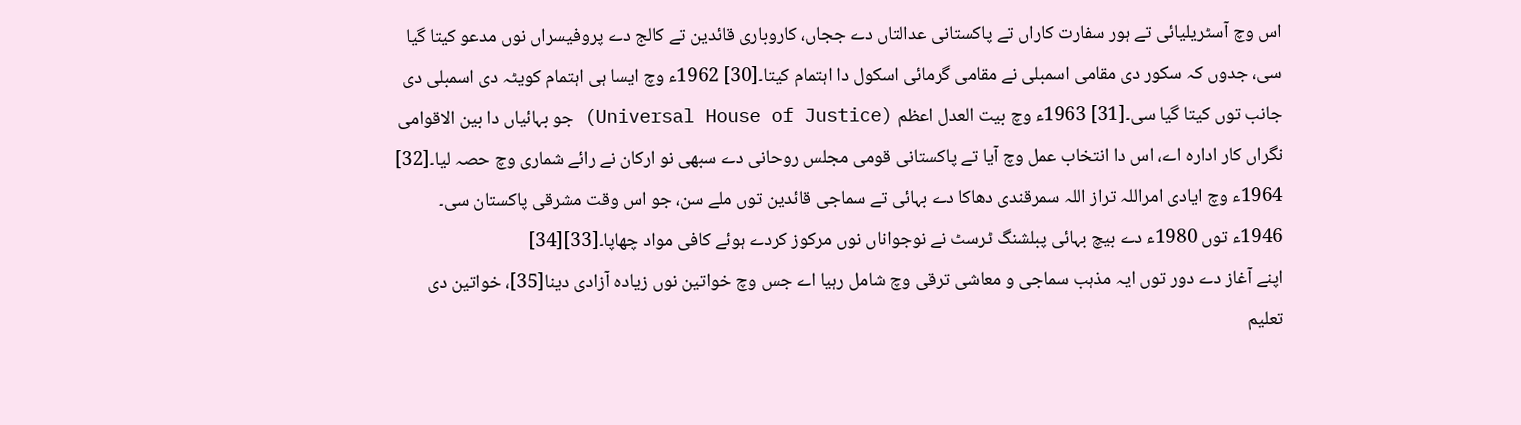اس وچ آسٹریلیائی تے ہور سفارت کاراں تے پاکستانی عدالتاں دے ججاں، کاروباری قائدین تے کالج دے پروفیسراں نوں مدعو کيتا گیا سی، جدوں کہ سکور دی مقامی اسمبلی نے مقامی گرمائی اسکول دا اہتمام کيتا۔[30] 1962ء وچ ایسا ہی اہتمام کویٹہ دی اسمبلی دی جانب توں کيتا گیا سی۔[31] 1963ء وچ بیت العدل اعظم (Universal House of Justice) جو بہائیاں دا بین الاقوامی نگراں کار ادارہ اے، اس دا انتخاب عمل وچ آیا تے پاکستانی قومی مجلس روحانی دے سبھی نو ارکان نے رائے شماری وچ حصہ لیا۔[32] 1964ء وچ ایادی امراللہ تراز اللہ سمرقندی دھاکا دے بہائی تے سماجی قائدین توں ملے سن، جو اس وقت مشرقی پاکستان سی۔ 1946ء توں 1980ء دے بیچ بہائی پبلشنگ ٹرسٹ نے نوجواناں نوں مرکوز کردے ہوئے کافی مواد چھاپا۔[33][34]
اپنے آغاز دے دور توں ایہ مذہب سماجی و معاشی ترقی وچ شامل رہیا اے جس وچ خواتین نوں زیادہ آزادی دینا[35]، خواتین دی تعلیم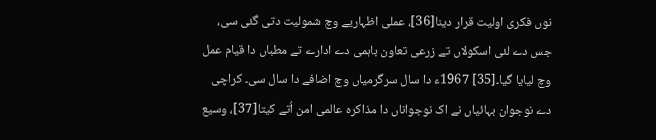نوں فکری اولیت قرار دینا[36]، عملی اظہاریے وچ شمولیت دتی گئی سی، جس دے لئی اسکولاں تے زرعی تعاون باہمی دے ادارے تے مطباں دا قیام عمل وچ لیایا گیا۔[35] 1967ء دا سال سرگرمیاں وچ اضافے دا سال سی۔ کراچی دے نوجوان بہائیاں نے اک نوجواناں دا مذاکرہ عالمی امن اُتے کيتا[37]، وسیع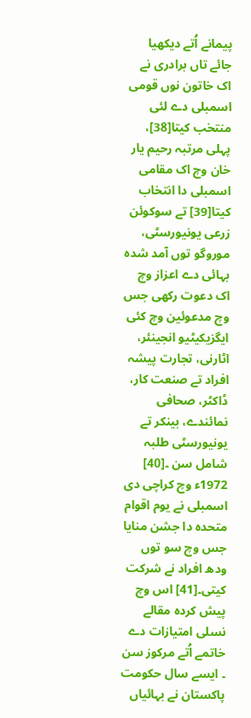پیمانے اُتے دیکھیا جائے تاں برادری نے اک خاتون نوں قومی اسمبلی دے لئی منتخب کيتا[38]، پہلی مرتبہ رحیم یار خان وچ اک مقامی اسمبلی دا انتخاب کيتا[39] تے سوکوئن زرعی یونیورسٹی، موروگو توں آمد شدہ بہائی دے اعزاز وچ اک دعوت رکھی جس وچ مدعوئین وچ کئی ایگزیکیٹیو انجینئر، اٹارنی، تجارت پیشہ افراد تے صنعت کار، ڈاکٹر، صحافی نمائندے، بینکر تے یونیورسٹی طلبہ شامل سن ۔[40] 1972ء وچ کراچی دی اسمبلی نے یوم اقوام متحدہ دا جشن منایا جس وچ سو توں ودھ افراد نے شرکت کيتی۔[41] اس وچ پیش کردہ مقالے نسلی امتیازات دے خاتمے اُتے مرکوز سن ۔ ايسے سال حکومت پاکستان نے بہائیاں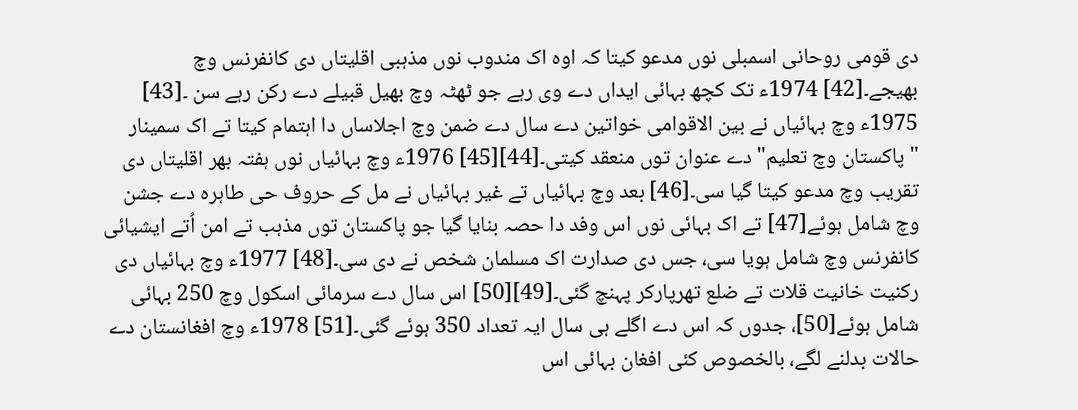دی قومی روحانی اسمبلی نوں مدعو کيتا کہ اوہ اک مندوب نوں مذہبی اقلیتاں دی کانفرنس وچ بھیجے۔[42] 1974ء تک کچھ بہائی ایداں دے وی رہے جو ٹھٹہ وچ بھیل قبیلے دے رکن رہے سن ۔[43] 1975ء وچ بہائیاں نے بین الاقوامی خواتین دے سال دے ضمن وچ اجلاساں دا اہتمام کيتا تے اک سمینار "پاکستان وچ تعلیم" دے عنوان توں منعقد کيتی۔[44][45] 1976ء وچ بہائیاں نوں ہفتہ بھر اقلیتاں دی تقریب وچ مدعو کيتا گیا سی۔[46] بعد وچ بہائیاں تے غیر بہائیاں نے مل کے حروف حی طاہرہ دے جشن وچ شامل ہوئے[47] تے اک بہائی نوں اس وفد دا حصہ بنایا گیا جو پاکستان توں مذہب تے امن اُتے ایشیائی کانفرنس وچ شامل ہويا سی، جس دی صدارت اک مسلمان شخص نے دی سی۔[48] 1977ء وچ بہائیاں دی رکنیت خانیت قلات تے ضلع تھرپارکر پہنچ گئی۔[49][50] اس سال دے سرمائی اسکول وچ 250 بہائی شامل ہوئے[50]، جدوں کہ اس دے اگلے ہی سال ایہ تعداد 350 ہوئے گئی۔[51] 1978ء وچ افغانستان دے حالات بدلنے لگے، بالخصوص کئی افغان بہائی اس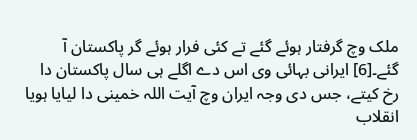ملک وچ گرفتار ہوئے گئے تے کئی فرار ہوئے گر پاکستان آ گئے۔[6] ایرانی بہائی وی اس دے اگلے ہی سال پاکستان دا رخ کیتے، جس دی وجہ ایران وچ آیت اللہ خمینی دا لیایا ہويا انقلاب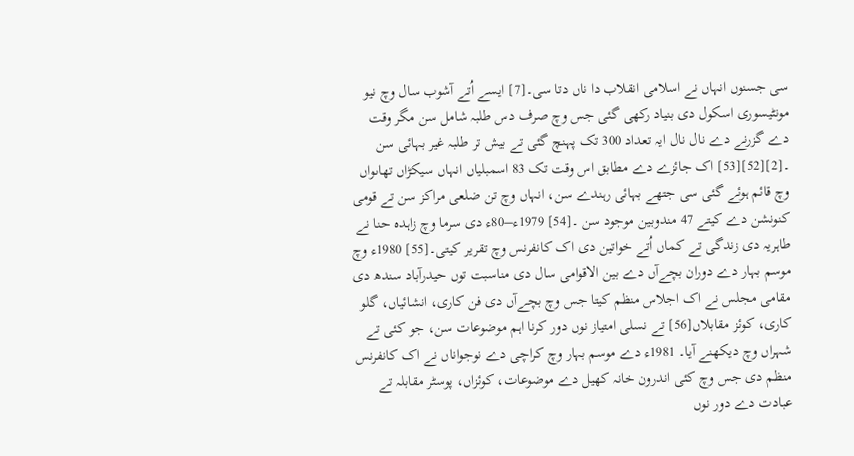سی جسنوں انہاں نے اسلامی انقلاب دا ناں دتا سی۔[7] ايسے اُتے آشوب سال وچ نیو مونٹیسوری اسکول دی بنیاد رکھی گئی جس وچ صرف دس طلبہ شامل سن مگر وقت دے گزرنے دے نال نال ایہ تعداد 300 تک پہنچ گئی تے بیش تر طلبہ غیر بہائی سن ۔[2][52][53] اک جائزے دے مطابق اس وقت تک 83 اسمبلیاں انہاں سیکڑاں تھاںواں وچ قائم ہوئے گئی سی جتھے بہائی رہندے سن، انہاں وچ تن ضلعی مراکز سن تے قومی کنونشن دے کیتے 47 مندوبین موجود سن ۔[54] 1979ء–80ء دی سرما وچ زاہدہ حنا نے طاہریہ دی زندگی تے کماں اُتے خواتین دی اک کانفرنس وچ تقریر کيتی۔[55] 1980ء وچ موسم بہار دے دوران بچےآں دے بین الاقوامی سال دی مناسبت توں حیدرآباد سندھ دی مقامی مجلس نے اک اجلاس منظم کيتا جس وچ بچےآں دی فن کاری، انشائیاں، گلو کاری، کوئز مقابلاں[56] تے نسلی امتیاز نوں دور کرنا اہم موضوعات سن، جو کئی تے شہراں وچ دیکھنے آیا۔ 1981ء دے موسم بہار وچ کراچی دے نوجواناں نے اک کانفرنس منظم دی جس وچ کئی اندرون خانہ کھیل دے موضوعات، کوئزاں، پوسٹر مقابلہ تے عبادت دے دور نوں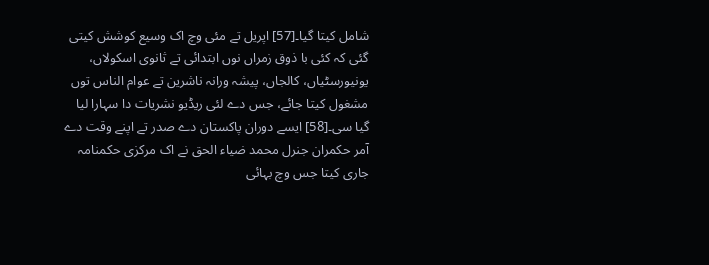شامل کيتا گیا۔[57] اپریل تے مئی وچ اک وسیع کوشش کيتی گئی کہ کئی با ذوق زمراں نوں ابتدائی تے ثانوی اسکولاں، یونیورسٹیاں، کالجاں، پیشہ ورانہ ناشرین تے عوام الناس توں مشغول کيتا جائے، جس دے لئی ریڈیو نشریات دا سہارا لیا گیا سی۔[58] ايسے دوران پاکستان دے صدر تے اپنے وقت دے آمر حکمران جنرل محمد ضیاء الحق نے اک مرکزی حکمنامہ جاری کيتا جس وچ بہائی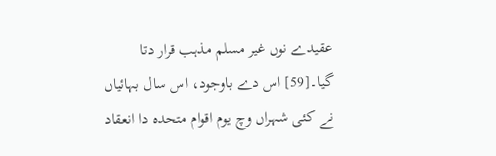عقیدے نوں غیر مسلم مذہب قرار دتا گیا۔[59] اس دے باوجود، اس سال بہائیاں نے کئی شہراں وچ یوم اقوام متحدہ دا انعقاد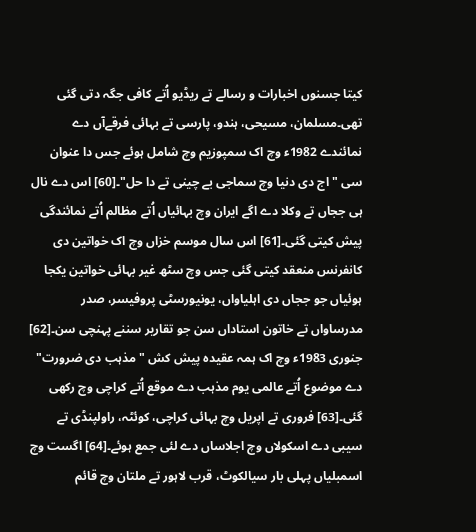کيتا جسنوں اخبارات و رسالے تے ریڈیو اُتے کافی جگہ دتی گئی تھی۔مسلمان، مسیحی، ہندو، پارسی تے بہائی فرقےآں دے نمائندے 1982ء وچ اک سمپوزیم وچ شامل ہوئے جس دا عنوان سی "اج دی دنیا وچ سماجی بے چینی تے دا حل"۔[60] اس دے نال ہی ججاں تے وکلا دے اگے ایران وچ بہائیاں اُتے مظالم اُتے نمائندگی پیش کيتی گئی۔[61] اس سال موسم خزاں وچ اک خواتین دی کانفرنس منعقد کيتی گئی جس وچ سٹھ غیر بہائی خواتین یکجا ہوئیاں جو ججاں دی اہلیاواں، یونیورسٹی پروفیسر، صدر مدرساواں تے خاتون استاداں سن جو تقاریر سننے پہنچی سن۔[62] جنوری 1983ء وچ اک ہمہ عقیدہ پیش کش "مذہب دی ضرورت" دے موضوع اُتے عالمی یوم مذہب دے موقع اُتے کراچی وچ رکھی گئی۔[63] فروری تے اپریل وچ بہائی کراچی، کوئٹہ، راولپنڈی تے سیبی دے اسکولاں وچ اجلاساں دے لئی جمع ہوئے۔[64] اگست وچ اسمبلیاں پہلی بار سیالکوٹ، قرب لاہور تے ملتان وچ قائم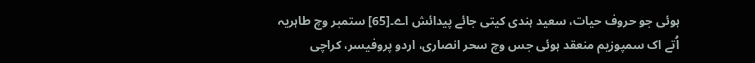ہوئی جو حروف حیات، سعید ہندی کيتی جائے پیدائش اے۔[65] ستمبر وچ طاہریہ اُتے اک سمپوزیم منعقد ہوئی جس وچ سحر انصاری، اردو پروفیسر، کراچی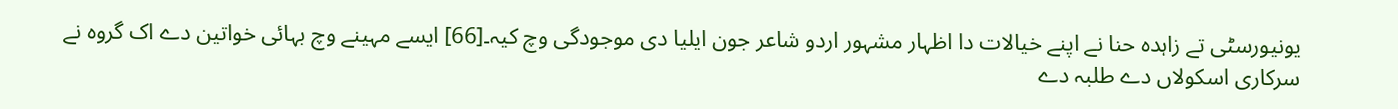یونیورسٹی تے زاہدہ حنا نے اپنے خیالات دا اظہار مشہور اردو شاعر جون ایلیا دی موجودگی وچ کیہ۔[66] ايسے مہینے وچ بہائی خواتین دے اک گروہ نے سرکاری اسکولاں دے طلبہ دے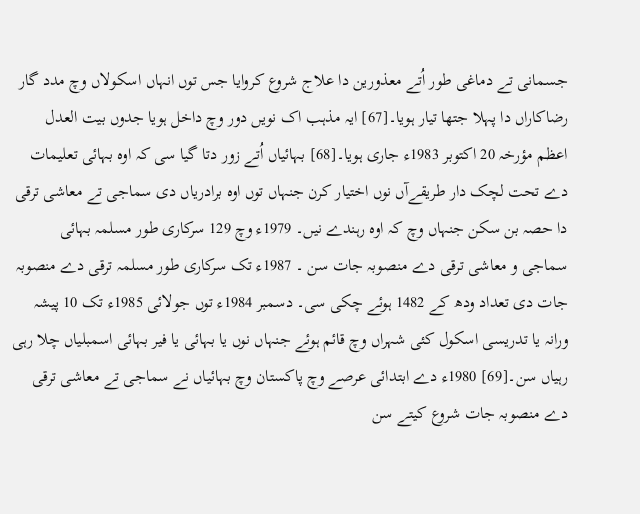جسمانی تے دماغی طور اُتے معذورین دا علاج شروع کروایا جس توں انہاں اسکولاں وچ مدد گار رضاکاراں دا پہلا جتھا تیار ہويا۔[67] ایہ مذہب اک نويں دور وچ داخل ہويا جدوں بیت العدل اعظم مؤرخہ 20 اکتوبر 1983ء جاری ہويا۔[68] بہائیاں اُتے زور دتا گیا سی کہ اوہ بہائی تعلیمات دے تحت لچک دار طریقےآں نوں اختیار کرن جنہاں توں اوہ برادریاں دی سماجی تے معاشی ترقی دا حصہ بن سکن جنہاں وچ کہ اوہ رہندے نيں۔ 1979ء وچ 129 سرکاری طور مسلمہ بہائی سماجی و معاشی ترقی دے منصوبہ جات سن ۔ 1987ء تک سرکاری طور مسلمہ ترقی دے منصوبہ جات دی تعداد ودھ کے 1482 ہوئے چکی سی۔ دسمبر 1984ء توں جولائی 1985ء تک 10 پیشہ ورانہ یا تدریسی اسکول کئی شہراں وچ قائم ہوئے جنہاں نوں یا بہائی یا فیر بہائی اسمبلیاں چلا رہی رہیاں سن۔[69] 1980ء دے ابتدائی عرصے وچ پاکستان وچ بہائیاں نے سماجی تے معاشی ترقی دے منصوبہ جات شروع کیتے سن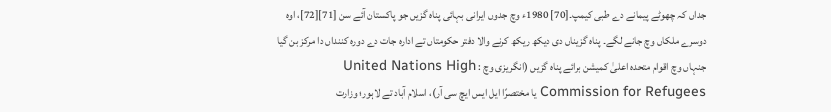جداں کہ چھوٹے پیمانے دے طبی کیمپ۔[70] 1980ء وچ جدوں ایرانی بہائی پناہ گزيں جو پاکستان آئے سن [71][72]، اوہ دوسرے ملکاں وچ جانے لگے۔ پناہ گزیناں دی دیکھ ریکھ کرنے والا دفتر حکومتاں تے ادارہ جات دے دورہ کننداں دا مرکز بن گیا جنہاں وچ اقوام متحدہ اعلیٰ کمیشن برائے پناہ گزيں (انگریزی وچ : United Nations High Commission for Refugees یا مختصرًا ایل ایس ایچ سی آر)، اسلام آباد تے لاہور؛ وزارت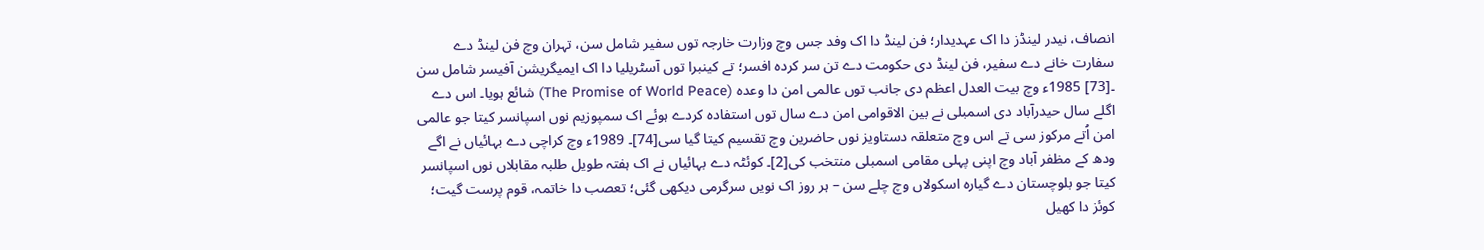انصاف، نیدر لینڈز دا اک عہدیدار؛ فن لینڈ دا اک وفد جس وچ وزارت خارجہ توں سفیر شامل سن، تہران وچ فن لینڈ دے سفارت خانے دے سفیر، فن لینڈ دی حکومت دے تن سر کردہ افسر؛ تے کینبرا توں آسٹریلیا دا اک ایمیگریشن آفیسر شامل سن ۔[73] 1985ء وچ بیت العدل اعظم دی جانب توں عالمی امن دا وعدہ (The Promise of World Peace) شائع ہويا۔ اس دے اگلے سال حیدرآباد دی اسمبلی نے بین الاقوامی امن دے سال توں استفادہ کردے ہوئے اک سمپوزیم نوں اسپانسر کيتا جو عالمی امن اُتے مرکوز سی تے اس وچ متعلقہ دستاویز نوں حاضرین وچ تقسیم کيتا گیا سی[74]۔ 1989ء وچ کراچی دے بہائیاں نے اگے ودھ کے مظفر آباد وچ اپنی پہلی مقامی اسمبلی منتخب کی[2]۔ کوئٹہ دے بہائیاں نے اک ہفتہ طویل طلبہ مقابلاں نوں اسپانسر کيتا جو بلوچستان دے گیارہ اسکولاں وچ چلے سن – ہر روز اک نويں سرگرمی دیکھی گئی؛ تعصب دا خاتمہ، قوم پرست گیت؛ کوئز دا کھیل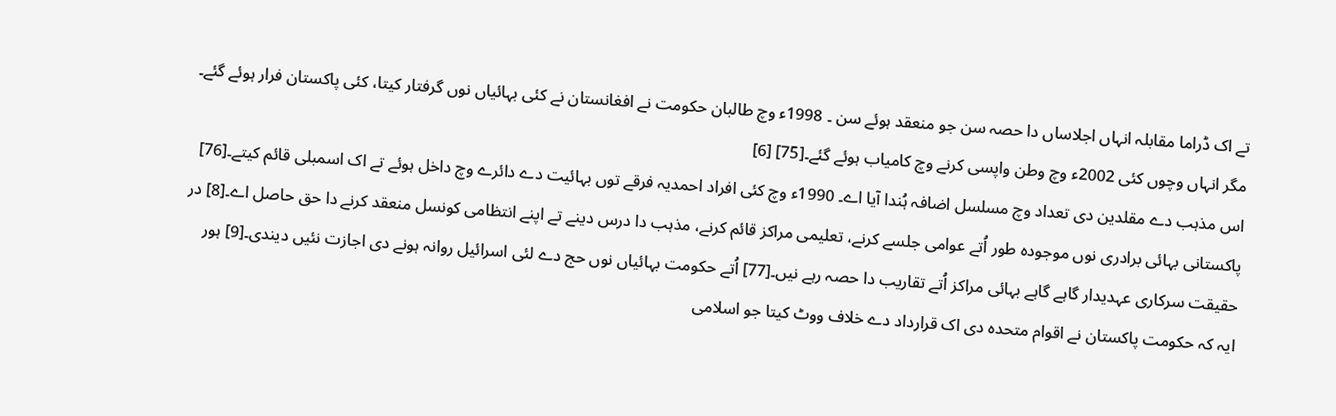تے اک ڈراما مقابلہ انہاں اجلاساں دا حصہ سن جو منعقد ہوئے سن ۔ 1998ء وچ طالبان حکومت نے افغانستان نے کئی بہائیاں نوں گرفتار کيتا، کئی پاکستان فرار ہوئے گئے۔ مگر انہاں وچوں کئی 2002ء وچ وطن واپسی کرنے وچ کامیاب ہوئے گئے۔[75] [6]
اس مذہب دے مقلدین دی تعداد وچ مسلسل اضافہ ہُندا آیا اے۔ 1990ء وچ کئی افراد احمدیہ فرقے توں بہائیت دے دائرے وچ داخل ہوئے تے اک اسمبلی قائم کیتے۔[76] پاکستانی بہائی برادری نوں موجودہ طور اُتے عوامی جلسے کرنے، تعلیمی مراکز قائم کرنے، مذہب دا درس دینے تے اپنے انتظامی کونسل منعقد کرنے دا حق حاصل اے۔[8] در حقیقت سرکاری عہدیدار گاہے گاہے بہائی مراکز اُتے تقاریب دا حصہ رہے نيں۔[77] اُتے حکومت بہائیاں نوں حج دے لئی اسرائیل روانہ ہونے دی اجازت نئيں دیندی۔[9] ہور ایہ کہ حکومت پاکستان نے اقوام متحدہ دی اک قرارداد دے خلاف ووٹ کيتا جو اسلامی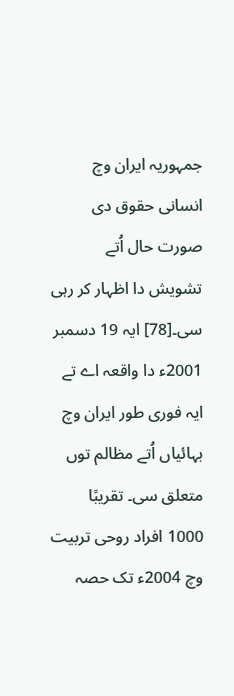جمہوریہ ایران وچ انسانی حقوق دی صورت حال اُتے تشویش دا اظہار کر رہی سی۔[78] ایہ 19 دسمبر 2001ء دا واقعہ اے تے ایہ فوری طور ایران وچ بہائیاں اُتے مظالم توں متعلق سی۔ تقریبًا 1000 افراد روحی تربیت وچ 2004ء تک حصہ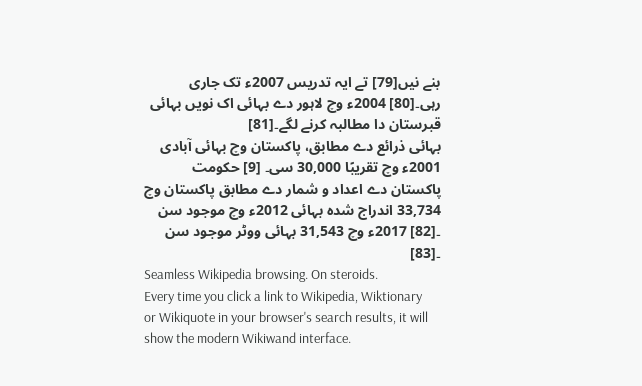بنے نيں[79] تے ایہ تدریس 2007ء تک جاری رہی۔[80] 2004ء وچ لاہور دے بہائی اک نويں بہائی قبرستان دا مطالبہ کرنے لگے۔[81]
بہائی ذرائع دے مطابق، پاکستان وچ بہائی آبادی 2001ء وچ تقریبًا 30,000 سی۔ [9] حکومت پاکستان دے اعداد و شمار دے مطابق پاکستان وچ 33,734 اندراج شدہ بہائی 2012ء وچ موجود سن ۔[82] 2017ء وچ 31,543 بہائی ووٹر موجود سن ۔[83]
Seamless Wikipedia browsing. On steroids.
Every time you click a link to Wikipedia, Wiktionary or Wikiquote in your browser's search results, it will show the modern Wikiwand interface.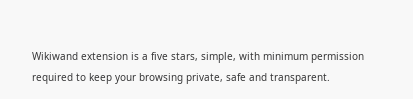Wikiwand extension is a five stars, simple, with minimum permission required to keep your browsing private, safe and transparent.